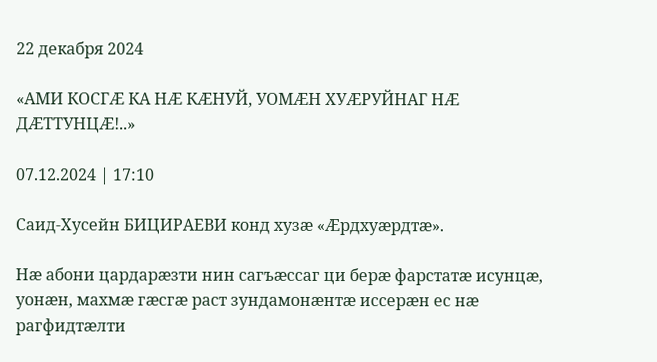22 декабря 2024

«АМИ КОСГÆ КА НÆ КÆНУЙ, УОМÆН ХУÆРУЙНАГ НÆ ДÆТТУНЦÆ!..»

07.12.2024 | 17:10

Саид-Хусейн БИЦИРАЕВИ конд хузæ «Æрдхуæрдтæ».

Нæ абони цардарæзти нин сагъæссаг ци берæ фарстатæ исунцæ, уонæн, махмæ гæсгæ раст зундамонæнтæ иссерæн ес нæ рагфидтæлти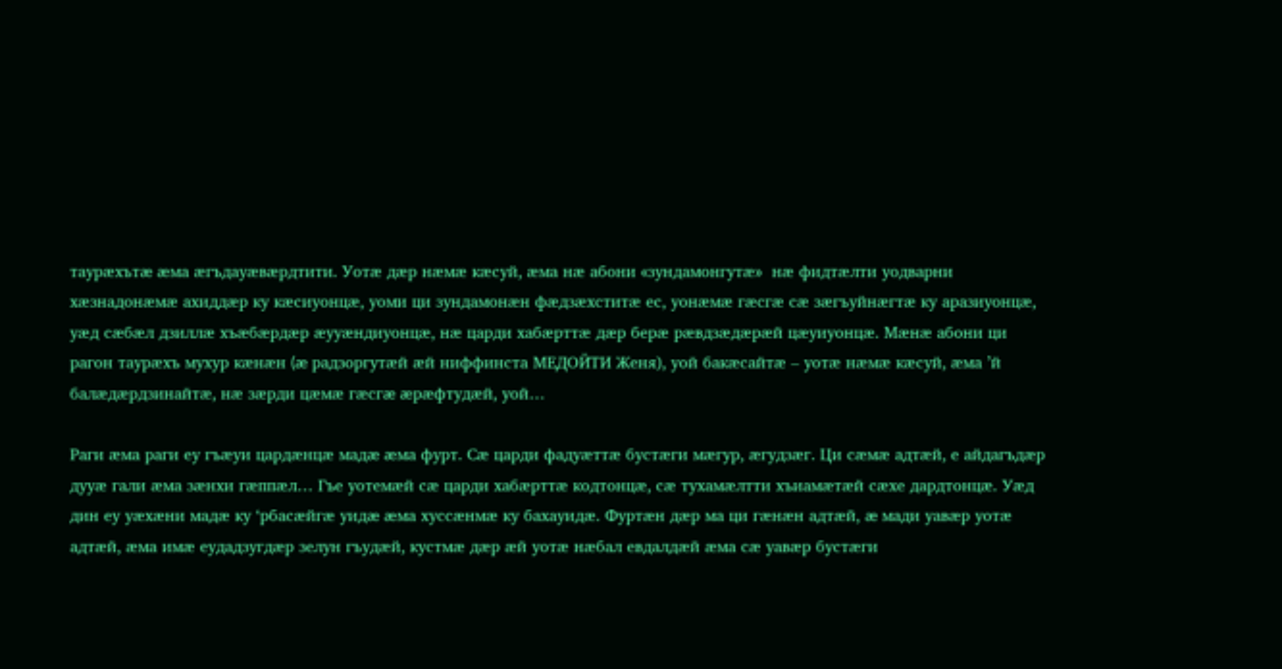таурæхътæ æма æгъдауæвæрдтити. Уотæ дæр нæмæ кæсуй, æма нæ абони «зундамонгутæ»  нæ фидтæлти уодварни хæзнадонæмæ ахиддæр ку кæсиуонцæ, уоми ци зундамонæн фæдзæхститæ ес, уонæмæ гæсгæ сæ зæгъуйнæгтæ ку аразиуонцæ, уæд сæбæл дзиллæ хъæбæрдæр æууæндиуонцæ, нæ царди хабæрттæ дæр берæ рæвдзæдæрæй цæуиуонцæ. Мæнæ абони ци рагон таурæхъ мухур кæнæн (æ радзоргутæй æй ниффинста МЕДОЙТИ Женя), уой бакæсайтæ – уотæ нæмæ кæсуй, æма ’й балæдæрдзинайтæ, нæ зæрди цæмæ гæсгæ æрæфтудæй, уой…

Раги æма раги еу гъæуи цардæнцæ мадæ æма фурт. Сæ царди фадуæттæ бустæги мæгур, æгудзæг. Ци сæмæ адтæй, е айдагъдæр дууæ гали æма зæнхи гæппæл… Гъе уотемæй сæ царди хабæрттæ кодтонцæ, сæ тухамæлтти хъиамæтæй сæхе дардтонцæ. Уæд дин еу уæхæни мадæ ку ‘рбасæйгæ уидæ æма хуссæнмæ ку бахауидæ. Фуртæн дæр ма ци гæнæн адтæй, æ мади уавæр уотæ адтæй, æма имæ еудадзугдæр зелун гъудæй, кустмæ дæр æй уотæ нæбал евдалдæй æма сæ уавæр бустæги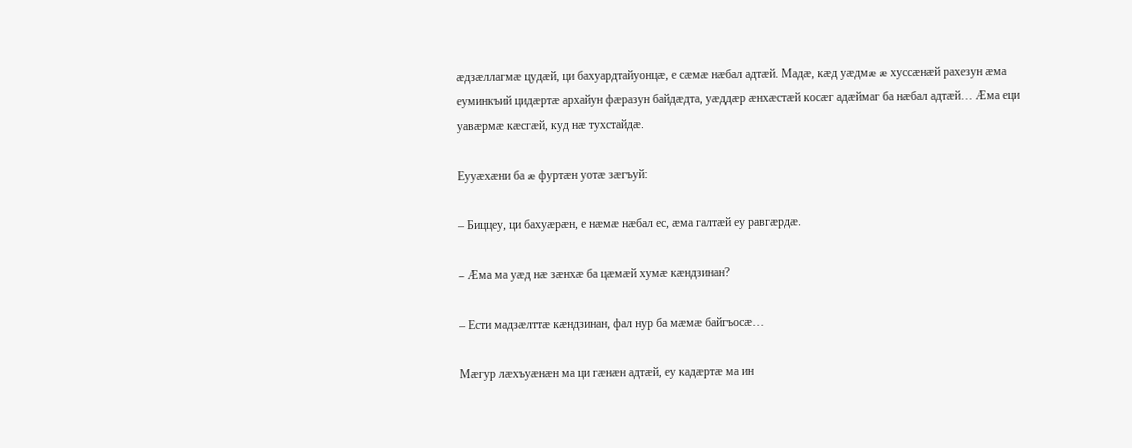æдзæллагмæ цудæй, ци бахуардтайуонцæ, е сæмæ нæбал адтæй. Мадæ, кæд уæдмæ æ хуссæнæй рахезун æма еуминкъий цидæртæ архайун фæразун байдæдта, уæддæр æнхæстæй косæг адæймаг ба нæбал адтæй… Æма еци уавæрмæ кæсгæй, куд нæ тухстайдæ.

Еууæхæни ба æ фуртæн уотæ зæгъуй:

– Биццеу, ци бахуæрæн, е нæмæ нæбал ес, æма галтæй еу равгæрдæ.

– Æма ма уæд нæ зæнхæ ба цæмæй хумæ кæндзинан?

– Ести мадзæлттæ кæндзинан, фал нур ба мæмæ байгъосæ…

Мæгур лæхъуæнæн ма ци гæнæн адтæй, еу кадæртæ ма ин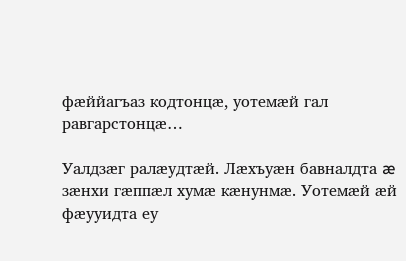фæййагъаз кодтонцæ, уотемæй гал равгарстонцæ…

Уалдзæг ралæудтæй. Лæхъуæн бавналдта æ зæнхи гæппæл хумæ кæнунмæ. Уотемæй æй фæууидта еу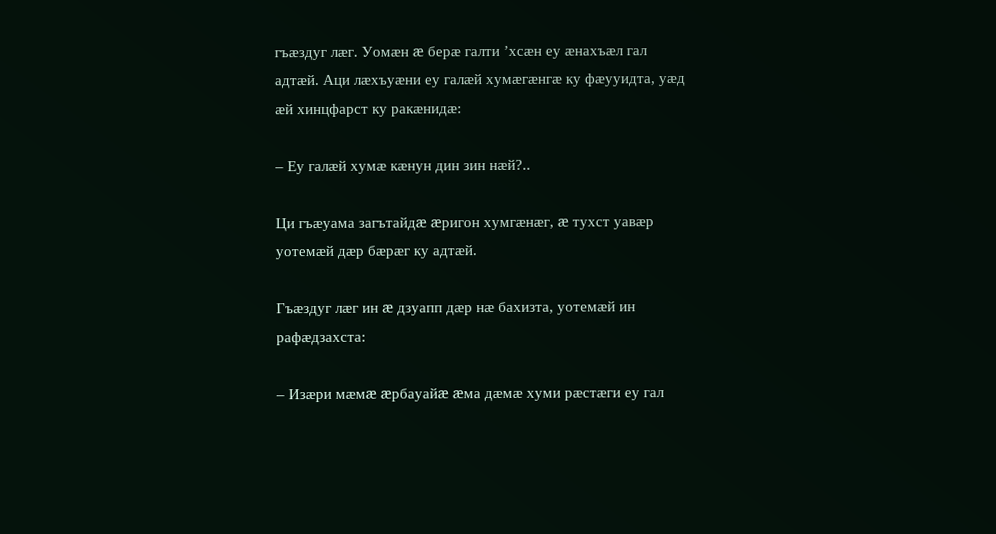гъæздуг лæг. Уомæн æ берæ галти ’хсæн еу æнахъæл гал адтæй. Аци лæхъуæни еу галæй хумæгæнгæ ку фæууидта, уæд æй хинцфарст ку ракæнидæ:

– Еу галæй хумæ кæнун дин зин нæй?..

Ци гъæуама загътайдæ æригон хумгæнæг, æ тухст уавæр уотемæй дæр бæрæг ку адтæй.

Гъæздуг лæг ин æ дзуапп дæр нæ бахизта, уотемæй ин рафæдзахста:

– Изæри мæмæ æрбауайæ æма дæмæ хуми рæстæги еу гал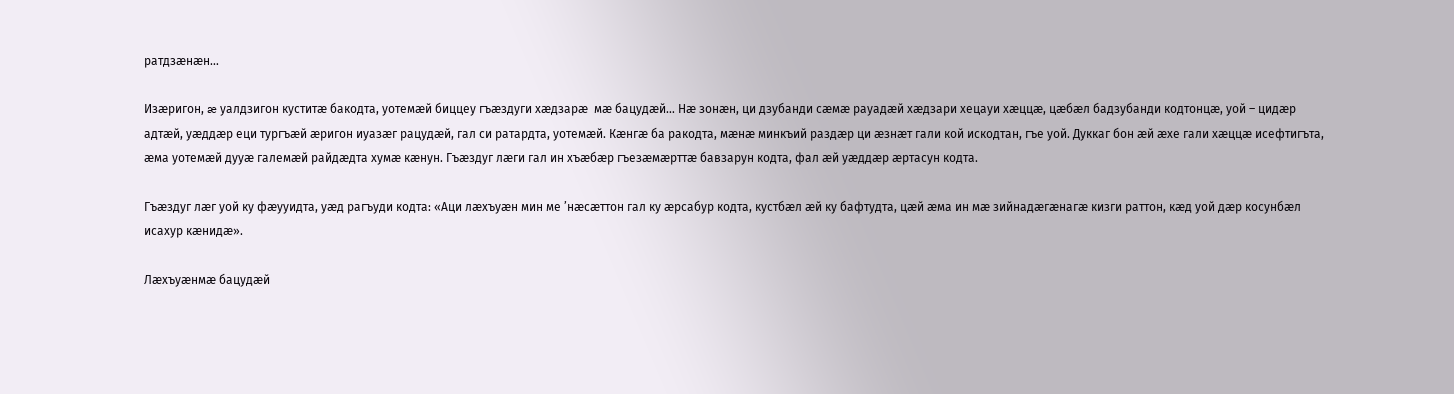ратдзæнæн…

Изæригон, æ уалдзигон куститæ бакодта, уотемæй биццеу гъæздуги хæдзарæ  мæ бацудæй… Нæ зонæн, ци дзубанди сæмæ рауадæй хæдзари хецауи хæццæ, цæбæл бадзубанди кодтонцæ, уой – цидæр адтæй, уæддæр еци тургъæй æригон иуазæг рацудæй, гал си ратардта, уотемæй. Кæнгæ ба ракодта, мæнæ минкъий раздæр ци æзнæт гали кой искодтан, гъе уой. Дуккаг бон æй æхе гали хæццæ исефтигъта, æма уотемæй дууæ галемæй райдæдта хумæ кæнун. Гъæздуг лæги гал ин хъæбæр гъезæмæрттæ бавзарун кодта, фал æй уæддæр æртасун кодта.

Гъæздуг лæг уой ку фæууидта, уæд рагъуди кодта: «Аци лæхъуæн мин ме ’нæсæттон гал ку æрсабур кодта, кустбæл æй ку бафтудта, цæй æма ин мæ зийнадæгæнагæ кизги раттон, кæд уой дæр косунбæл исахур кæнидæ».

Лæхъуæнмæ бацудæй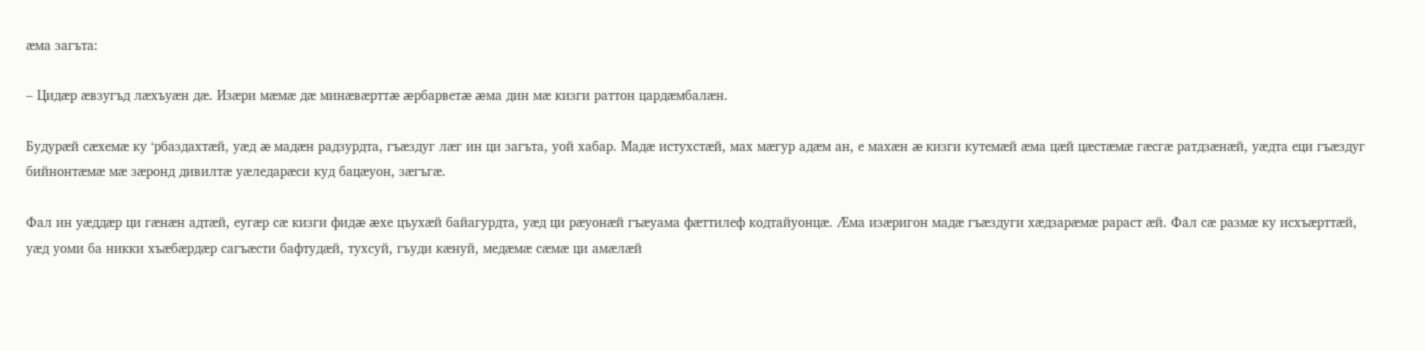æма загъта:

– Цидæр æвзугъд лæхъуæн дæ. Изæри мæмæ дæ минæвæрттæ æрбарветæ æма дин мæ кизги раттон цардæмбалæн.

Будурæй сæхемæ ку ‘рбаздахтæй, уæд æ мадæн радзурдта, гъæздуг лæг ин ци загъта, уой хабар. Мадæ истухстæй, мах мæгур адæм ан, е махæн æ кизги кутемæй æма цæй цæстæмæ гæсгæ ратдзæнæй, уæдта еци гъæздуг бийнонтæмæ мæ зæронд дивилтæ уæледарæси куд бацæуон, зæгъгæ.

Фал ин уæддæр ци гæнæн адтæй, еугæр сæ кизги фидæ æхе цъухæй байагурдта, уæд ци рæуонæй гъæуама фæттилеф кодтайуонцæ. Æма изæригон мадæ гъæздуги хæдзарæмæ рараст æй. Фал сæ размæ ку исхъæрттæй, уæд уоми ба никки хъæбæрдæр сагъæсти бафтудæй, тухсуй, гъуди кæнуй, медæмæ сæмæ ци амæлæй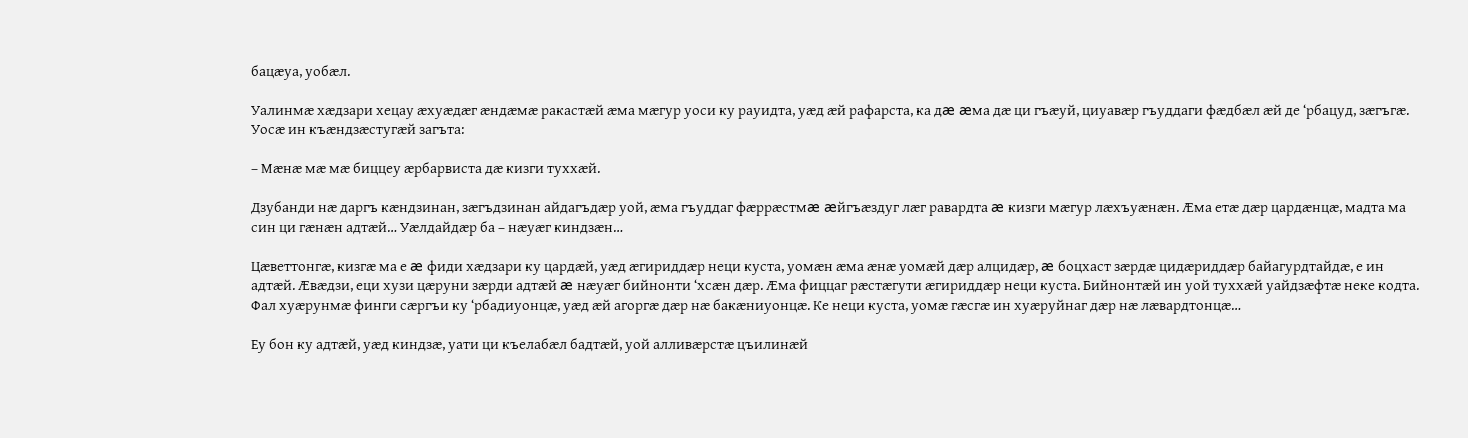бацæуа, уобæл.

Уалинмæ хæдзари хецау æхуæдæг æндæмæ ракастæй æма мæгур уоси ку рауидта, уæд æй рафарста, ка дæ æма дæ ци гъæуй, циуавæр гъуддаги фæдбæл æй де ‘рбацуд, зæгъгæ. Уосæ ин къæндзæстугæй загъта:

– Мæнæ мæ мæ биццеу æрбарвиста дæ кизги туххæй.

Дзубанди нæ даргъ кæндзинан, зæгъдзинан айдагъдæр уой, æма гъуддаг фæррæстмæ æйгъæздуг лæг равардта æ кизги мæгур лæхъуæнæн. Æма етæ дæр цардæнцæ, мадта ма син ци гæнæн адтæй… Уæлдайдæр ба – нæуæг киндзæн…

Цæветтонгæ, кизгæ ма е æ фиди хæдзари ку цардæй, уæд æгириддæр неци куста, уомæн æма æнæ уомæй дæр алцидæр, æ боцхаст зæрдæ цидæриддæр байагурдтайдæ, е ин адтæй. Æвæдзи, еци хузи цæруни зæрди адтæй æ нæуæг бийнонти ‘хсæн дæр. Æма фиццаг рæстæгути æгириддæр неци куста. Бийнонтæй ин уой туххæй уайдзæфтæ неке кодта. Фал хуæрунмæ финги сæргъи ку ‘рбадиуонцæ, уæд æй агоргæ дæр нæ бакæниуонцæ. Ке неци куста, уомæ гæсгæ ин хуæруйнаг дæр нæ лæвардтонцæ…

Еу бон ку адтæй, уæд киндзæ, уати ци къелабæл бадтæй, уой алливæрстæ цъилинæй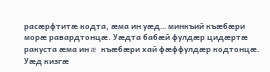расæрфтитæ кодта, æма ин уæд… минкъий къæбæри морæ равардтонцæ. Уæдта бабæй фулдæр цидæртæ ракуста æма ин æ къæбæри хай фæффулдæр кодтонцæ. Уæд кизгæ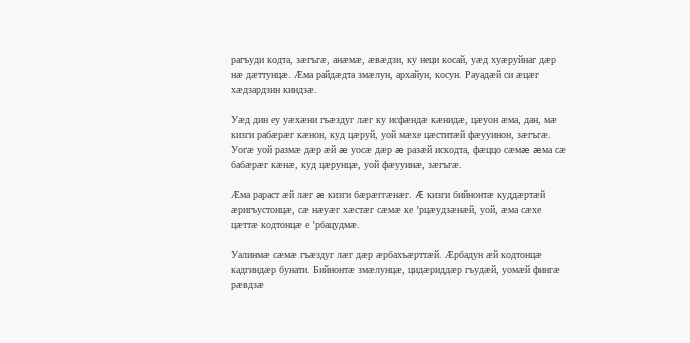рагъуди кодта, зæгъгæ, анæмæ, æвæдзи, ку неци косай, уæд хуæруйнаг дæр нæ дæттунцæ. Æма райдæдта змæлун, архайун, косун. Рауадæй си æцæг хæдзардзин киндзæ.

Уæд дин еу уæхæни гъæздуг лæг ку исфæндæ кæнидæ, цæуон æма, дан, мæ кизги рабæрæг кæнон, куд цæруй, уой мæхе цæститæй фæууинон, зæгъгæ. Уогæ уой размæ дæр æй æ уосæ дæр æ разæй искодта, фæццо сæмæ æма сæ бабæрæг кæнæ, куд цæрунцæ, уой фæууинæ, зæгъгæ.

Æма рараст æй лæг æ кизги бæрæггæнæг. Æ кизги бийнонтæ куддæртæй æригъустонцæ, сæ нæуæг хæстæг сæмæ ке ’рцæудзæнæй, уой, æма сæхе цæттæ кодтонцæ е ’рбацудмæ.

Уалинмæ сæмæ гъæздуг лæг дæр æрбахъæрттæй. Æрбадун æй кодтонцæ кадгиндæр бунати. Бийнонтæ змæлунцæ, цидæриддæр гъудæй, уомæй фингæ рæвдзæ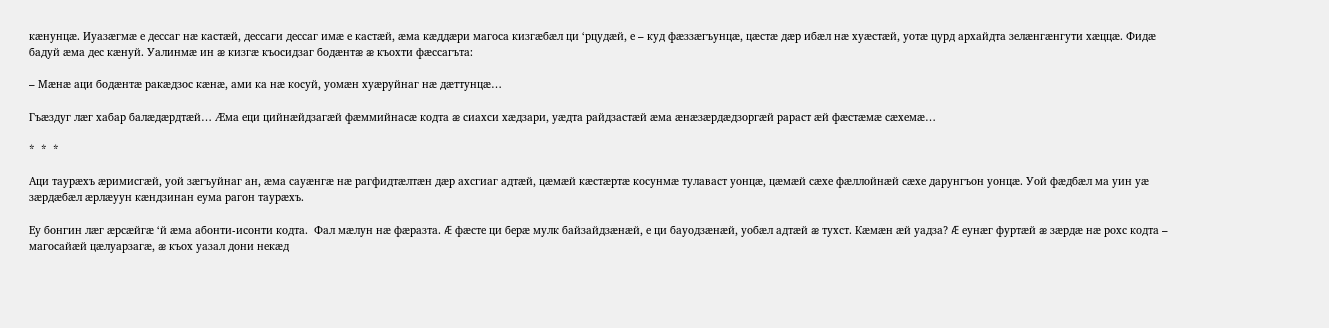кæнунцæ. Иуазæгмæ е дессаг нæ кастæй, дессаги дессаг имæ е кастæй, æма кæддæри магоса кизгæбæл ци ‘рцудæй, е – куд фæззæгъунцæ, цæстæ дæр ибæл нæ хуæстæй, уотæ цурд архайдта зелæнгæнгути хæццæ. Фидæ бадуй æма дес кæнуй. Уалинмæ ин æ кизгæ къосидзаг бодæнтæ æ къохти фæссагъта:

– Мæнæ аци бодæнтæ ракæдзос кæнæ, ами ка нæ косуй, уомæн хуæруйнаг нæ дæттунцæ…

Гъæздуг лæг хабар балæдæрдтæй… Æма еци цийнæйдзагæй фæммийнасæ кодта æ сиахси хæдзари, уæдта райдзастæй æма æнæзæрдæдзоргæй рараст æй фæстæмæ сæхемæ…

*  *  *

Аци таурæхъ æримисгæй, уой зæгъуйнаг ан, æма сауæнгæ нæ рагфидтæлтæн дæр ахсгиаг адтæй, цæмæй кæстæртæ косунмæ тулаваст уонцæ, цæмæй сæхе фæллойнæй сæхе дарунгъон уонцæ. Уой фæдбæл ма уин уæ зæрдæбæл æрлæуун кæндзинан еума рагон таурæхъ.

Еу бонгин лæг æрсæйгæ ‘й æма абонти-исонти кодта.  Фал мæлун нæ фæразта. Æ фæсте ци берæ мулк байзайдзæнæй, е ци бауодзæнæй, уобæл адтæй æ тухст. Кæмæн æй уадза? Æ еунæг фуртæй æ зæрдæ нæ рохс кодта – магосайæй цæлуарзагæ, æ къох уазал дони некæд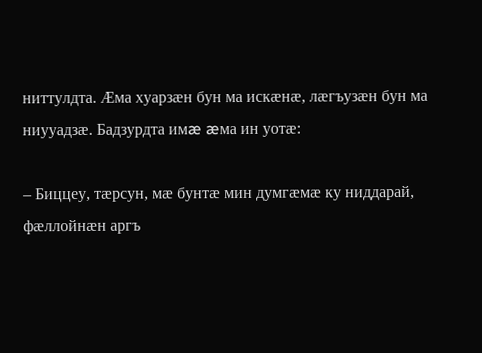ниттулдта. Æма хуарзæн бун ма искæнæ, лæгъузæн бун ма ниууадзæ. Бадзурдта имæ æма ин уотæ:

– Биццеу, тæрсун, мæ бунтæ мин думгæмæ ку ниддарай, фæллойнæн аргъ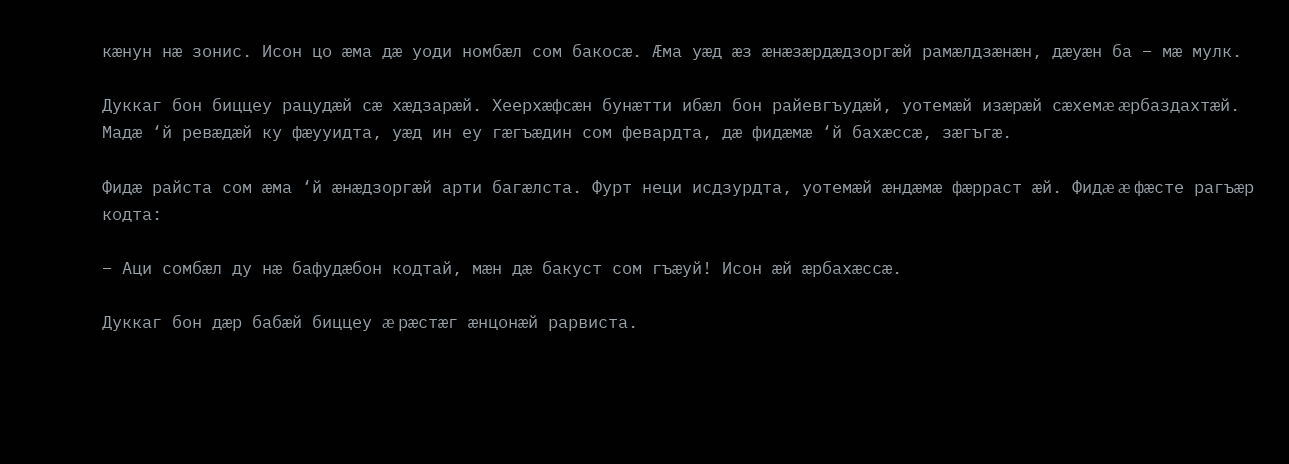кæнун нæ зонис. Исон цо æма дæ уоди номбæл сом бакосæ. Æма уæд æз æнæзæрдæдзоргæй рамæлдзæнæн, дæуæн ба – мæ мулк.

Дуккаг бон биццеу рацудæй сæ хæдзарæй. Хеерхæфсæн бунæтти ибæл бон райевгъудæй, уотемæй изæрæй сæхемæ æрбаздахтæй. Мадæ ‘й ревæдæй ку фæууидта, уæд ин еу гæгъæдин сом февардта, дæ фидæмæ ‘й бахæссæ, зæгъгæ.

Фидæ райста сом æма ‘й æнæдзоргæй арти багæлста. Фурт неци исдзурдта, уотемæй æндæмæ фæрраст æй. Фидæ æ фæсте рагъæр кодта:

– Аци сомбæл ду нæ бафудæбон кодтай, мæн дæ бакуст сом гъæуй! Исон æй æрбахæссæ.

Дуккаг бон дæр бабæй биццеу æ рæстæг æнцонæй рарвиста.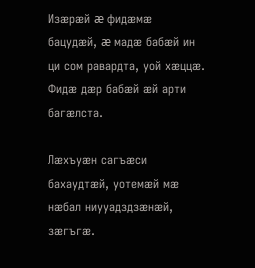Изæрæй æ фидæмæ бацудæй, æ мадæ бабæй ин ци сом равардта, уой хæццæ. Фидæ дæр бабæй æй арти багæлста.

Лæхъуæн сагъæси бахаудтæй, уотемæй мæ нæбал ниууадздзæнæй, зæгъгæ.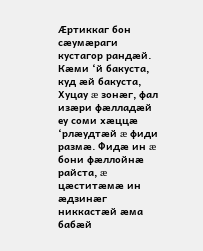Æртиккаг бон сæумæраги кустагор рандæй. Кæми ‘й бакуста, куд æй бакуста, Хуцау æ зонæг, фал изæри фæлладæй еу соми хæццæ ‘рлæудтæй æ фиди размæ. Фидæ ин æ бони фæллойнæ райста, æ цæститæмæ ин æдзинæг никкастæй æма бабæй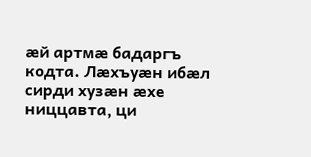æй артмæ бадаргъ кодта. Лæхъуæн ибæл сирди хузæн æхе ниццавта, ци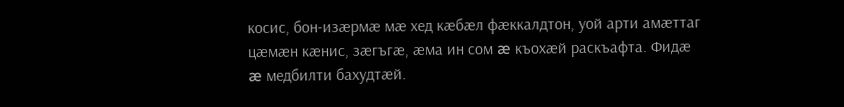косис, бон-изæрмæ мæ хед кæбæл фæккалдтон, уой арти амæттаг цæмæн кæнис, зæгъгæ, æма ин сом æ къохæй раскъафта. Фидæ æ медбилти бахудтæй.